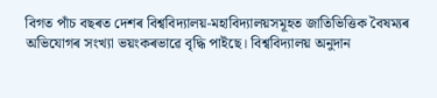বিগত পাঁচ বছৰত দেশৰ বিশ্ববিদ্যালয়-মহাবিদ্যালয়সমূহত জাতিভিত্তিক বৈষম্যৰ অভিযোগৰ সংখ্যা ভয়ংকৰভাৱে বৃদ্ধি পাইছে। বিশ্ববিদ্যালয় অনুদান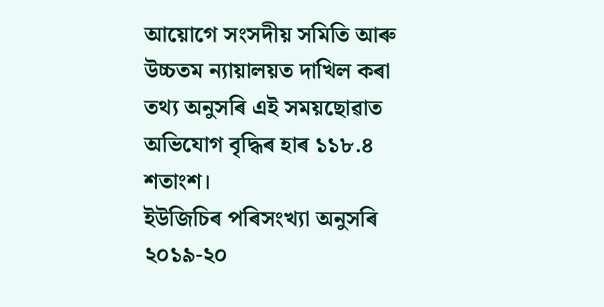আয়োগে সংসদীয় সমিতি আৰু উচ্চতম ন্যায়ালয়ত দাখিল কৰা তথ্য অনুসৰি এই সময়ছোৱাত অভিযোগ বৃদ্ধিৰ হাৰ ১১৮.৪ শতাংশ।
ইউজিচিৰ পৰিসংখ্যা অনুসৰি ২০১৯-২০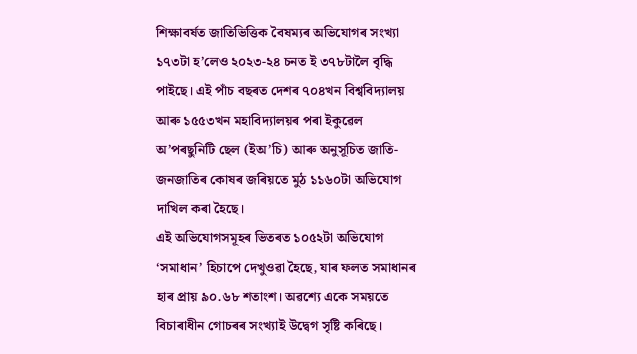শিক্ষাবৰ্ষত জাতিভিত্তিক বৈষম্যৰ অভিযোগৰ সংখ্যা ১৭৩টা হ’লেও ২০২৩-২৪ চনত ই ৩৭৮টালৈ বৃদ্ধি পাইছে। এই পাঁচ বছৰত দেশৰ ৭০৪খন বিশ্ববিদ্যালয় আৰু ১৫৫৩খন মহাবিদ্যালয়ৰ পৰা ইকুৱেল অ’পৰছুনিটি ছেল (ইঅ’চি) আৰু অনুসূচিত জাতি-জনজাতিৰ কোষৰ জৰিয়তে মুঠ ১১৬০টা অভিযোগ দাখিল কৰা হৈছে।
এই অভিযোগসমূহৰ ভিতৰত ১০৫২টা অভিযোগ ‘সমাধান’ হিচাপে দেখুওৱা হৈছে, যাৰ ফলত সমাধানৰ হাৰ প্ৰায় ৯০.৬৮ শতাংশ। অৱশ্যে একে সময়তে বিচাৰাধীন গোচৰৰ সংখ্যাই উদ্বেগ সৃষ্টি কৰিছে।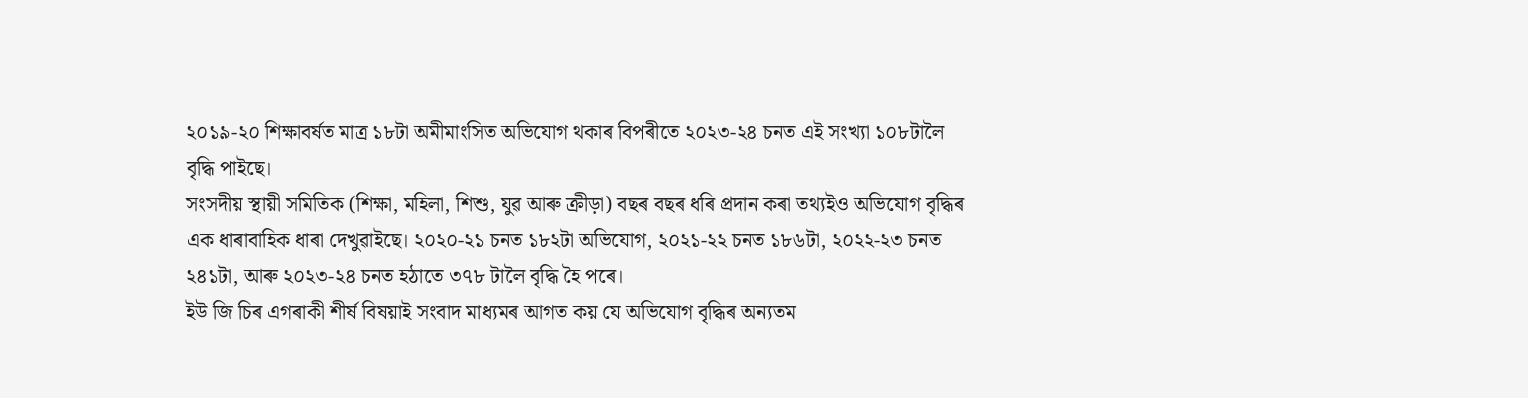২০১৯-২০ শিক্ষাবৰ্ষত মাত্ৰ ১৮টা অমীমাংসিত অভিযোগ থকাৰ বিপৰীতে ২০২৩-২৪ চনত এই সংখ্যা ১০৮টালৈ বৃদ্ধি পাইছে।
সংসদীয় স্থায়ী সমিতিক (শিক্ষা, মহিলা, শিশু, যুৱ আৰু ক্ৰীড়া) বছৰ বছৰ ধৰি প্ৰদান কৰা তথ্যইও অভিযোগ বৃদ্ধিৰ এক ধাৰাবাহিক ধাৰা দেখুৱাইছে। ২০২০-২১ চনত ১৮২টা অভিযোগ, ২০২১-২২ চনত ১৮৬টা, ২০২২-২৩ চনত ২৪১টা, আৰু ২০২৩-২৪ চনত হঠাতে ৩৭৮ টালৈ বৃদ্ধি হৈ পৰে।
ইউ জি চিৰ এগৰাকী শীৰ্ষ বিষয়াই সংবাদ মাধ্যমৰ আগত কয় যে অভিযোগ বৃদ্ধিৰ অন্যতম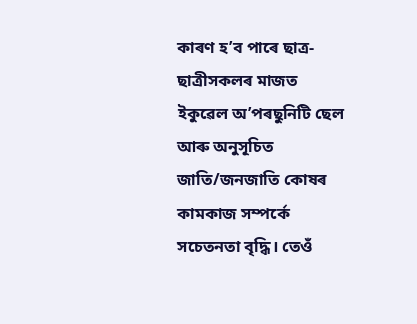কাৰণ হ’ব পাৰে ছাত্ৰ-ছাত্ৰীসকলৰ মাজত ইকুৱেল অ’পৰছুনিটি ছেল আৰু অনুসূচিত জাতি/জনজাতি কোষৰ কামকাজ সম্পৰ্কে সচেতনতা বৃদ্ধি। তেওঁ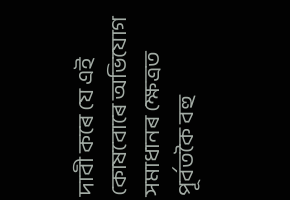দাবী কৰে যে এই কোষবোৰে অভিযোগ সমাধানৰ ক্ষেত্ৰত পূৰ্বতকৈ বহু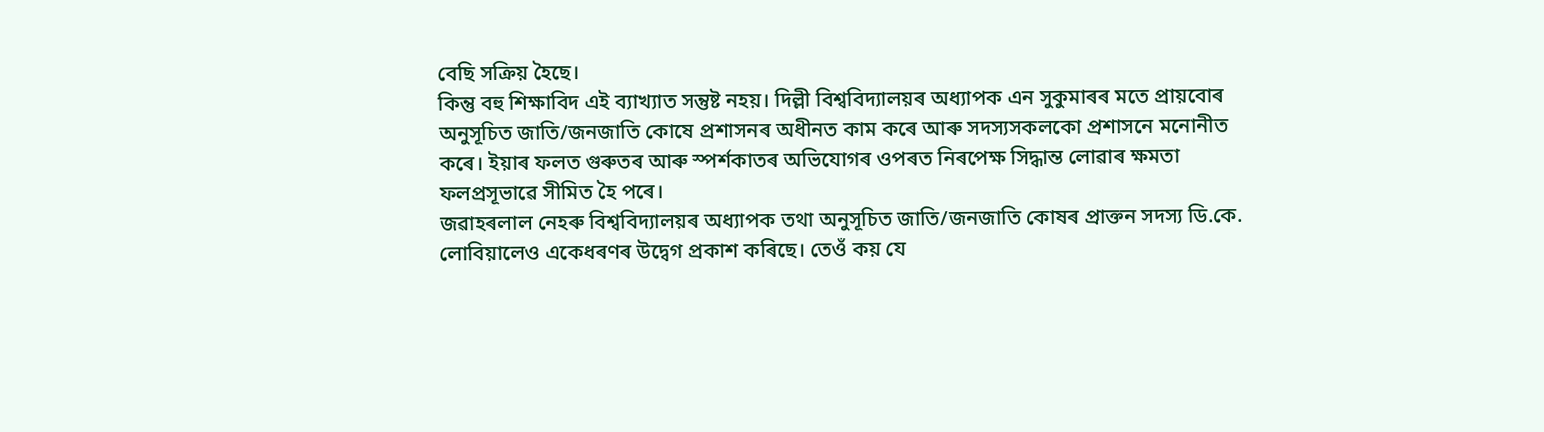বেছি সক্ৰিয় হৈছে।
কিন্তু বহু শিক্ষাবিদ এই ব্যাখ্যাত সন্তুষ্ট নহয়। দিল্লী বিশ্ববিদ্যালয়ৰ অধ্যাপক এন সুকুমাৰৰ মতে প্ৰায়বোৰ অনুসূচিত জাতি/জনজাতি কোষে প্ৰশাসনৰ অধীনত কাম কৰে আৰু সদস্যসকলকো প্ৰশাসনে মনোনীত কৰে। ইয়াৰ ফলত গুৰুতৰ আৰু স্পৰ্শকাতৰ অভিযোগৰ ওপৰত নিৰপেক্ষ সিদ্ধান্ত লোৱাৰ ক্ষমতা ফলপ্ৰসূভাৱে সীমিত হৈ পৰে।
জৱাহৰলাল নেহৰু বিশ্ববিদ্যালয়ৰ অধ্যাপক তথা অনুসূচিত জাতি/জনজাতি কোষৰ প্ৰাক্তন সদস্য ডি.কে. লোবিয়ালেও একেধৰণৰ উদ্বেগ প্ৰকাশ কৰিছে। তেওঁ কয় যে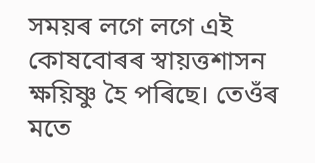সময়ৰ লগে লগে এই কোষবোৰৰ স্বায়ত্তশাসন ক্ষয়িষ্ণু হৈ পৰিছে। তেওঁৰ মতে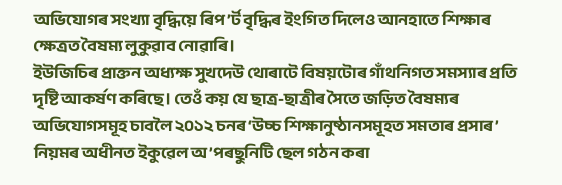অভিযোগৰ সংখ্যা বৃদ্ধিয়ে ৰিপ’ৰ্ট বৃদ্ধিৰ ইংগিত দিলেও আনহাতে শিক্ষাৰ ক্ষেত্ৰত বৈষম্য লুকুৱাব নোৱাৰি।
ইউজিচিৰ প্ৰাক্তন অধ্যক্ষ সুখদেউ থোৰাটে বিষয়টোৰ গাঁথনিগত সমস্যাৰ প্ৰতি দৃষ্টি আকৰ্ষণ কৰিছে। তেওঁ কয় যে ছাত্ৰ-ছাত্ৰীৰ সৈতে জড়িত বৈষম্যৰ অভিযোগসমূহ চাবলৈ ২০১২ চনৰ ‘উচ্চ শিক্ষানুষ্ঠানসমূহত সমতাৰ প্ৰসাৰ’ নিয়মৰ অধীনত ইকুৱেল অ’পৰছুনিটি ছেল গঠন কৰা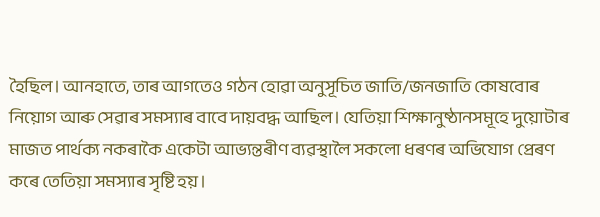হৈছিল। আনহাতে, তাৰ আগতেও গঠন হোৱা অনুসূচিত জাতি/জনজাতি কোষবোৰ নিয়োগ আৰু সেৱাৰ সমস্যাৰ বাবে দায়বদ্ধ আছিল। যেতিয়া শিক্ষানুষ্ঠানসমূহে দুয়োটাৰ মাজত পাৰ্থক্য নকৰাকৈ একেটা আভ্যন্তৰীণ ব্যৱস্থালৈ সকলো ধৰণৰ অভিযোগ প্ৰেৰণ কৰে তেতিয়া সমস্যাৰ সৃষ্টি হয়।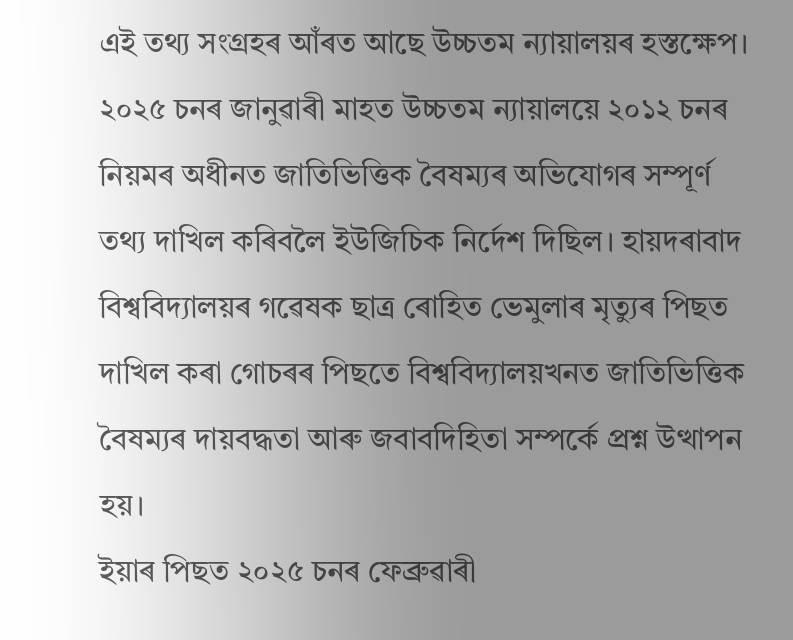এই তথ্য সংগ্ৰহৰ আঁৰত আছে উচ্চতম ন্যায়ালয়ৰ হস্তক্ষেপ। ২০২৫ চনৰ জানুৱাৰী মাহত উচ্চতম ন্যায়ালয়ে ২০১২ চনৰ নিয়মৰ অধীনত জাতিভিত্তিক বৈষম্যৰ অভিযোগৰ সম্পূৰ্ণ তথ্য দাখিল কৰিবলৈ ইউজিচিক নিৰ্দেশ দিছিল। হায়দৰাবাদ বিশ্ববিদ্যালয়ৰ গৱেষক ছাত্ৰ ৰোহিত ভেমুলাৰ মৃত্যুৰ পিছত দাখিল কৰা গোচৰৰ পিছতে বিশ্ববিদ্যালয়খনত জাতিভিত্তিক বৈষম্যৰ দায়বদ্ধতা আৰু জবাবদিহিতা সম্পৰ্কে প্ৰশ্ন উত্থাপন হয়।
ইয়াৰ পিছত ২০২৫ চনৰ ফেব্ৰুৱাৰী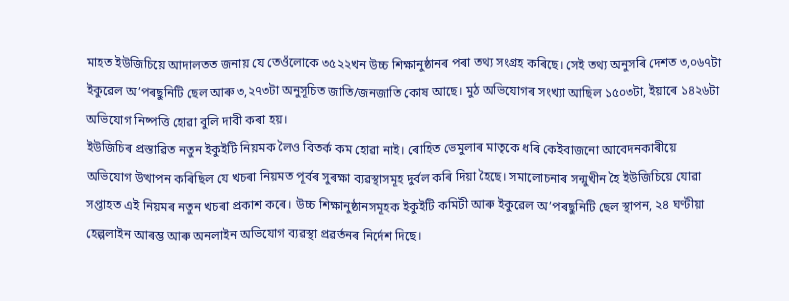মাহত ইউজিচিয়ে আদালতত জনায় যে তেওঁলোকে ৩৫২২খন উচ্চ শিক্ষানুষ্ঠানৰ পৰা তথ্য সংগ্ৰহ কৰিছে। সেই তথ্য অনুসৰি দেশত ৩,০৬৭টা ইকুৱেল অ’পৰছুনিটি ছেল আৰু ৩,২৭৩টা অনুসূচিত জাতি/জনজাতি কোষ আছে। মুঠ অভিযোগৰ সংখ্যা আছিল ১৫০৩টা, ইয়াৰে ১৪২৬টা অভিযোগ নিষ্পত্তি হোৱা বুলি দাবী কৰা হয়।
ইউজিচিৰ প্ৰস্তাৱিত নতুন ইকুইটি নিয়মক লৈও বিতৰ্ক কম হোৱা নাই। ৰোহিত ভেমুলাৰ মাতৃকে ধৰি কেইবাজনো আবেদনকাৰীয়ে অভিযোগ উত্থাপন কৰিছিল যে খচৰা নিয়মত পূৰ্বৰ সুৰক্ষা ব্যৱস্থাসমূহ দুৰ্বল কৰি দিয়া হৈছে। সমালোচনাৰ সন্মুখীন হৈ ইউজিচিয়ে যোৱা সপ্তাহত এই নিয়মৰ নতুন খচৰা প্ৰকাশ কৰে। উচ্চ শিক্ষানুষ্ঠানসমূহক ইকুইটি কমিটী আৰু ইকুৱেল অ’পৰছুনিটি ছেল স্থাপন, ২৪ ঘণ্টীয়া হেল্পলাইন আৰম্ভ আৰু অনলাইন অভিযোগ ব্যৱস্থা প্ৰৱৰ্তনৰ নিৰ্দেশ দিছে।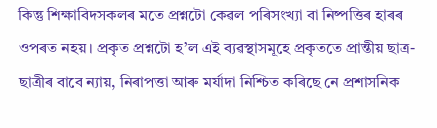কিন্তু শিক্ষাবিদসকলৰ মতে প্ৰশ্নটো কেৱল পৰিসংখ্যা বা নিষ্পত্তিৰ হাৰৰ ওপৰত নহয়। প্ৰকৃত প্ৰশ্নটো হ’ল এই ব্যৱস্থাসমূহে প্ৰকৃততে প্ৰান্তীয় ছাত্ৰ-ছাত্ৰীৰ বাবে ন্যায়, নিৰাপত্তা আৰু মৰ্যাদা নিশ্চিত কৰিছে নে প্ৰশাসনিক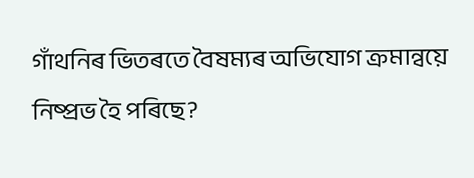গাঁথনিৰ ভিতৰতে বৈষম্যৰ অভিযোগ ক্ৰমান্বয়ে নিষ্প্ৰভ হৈ পৰিছে?